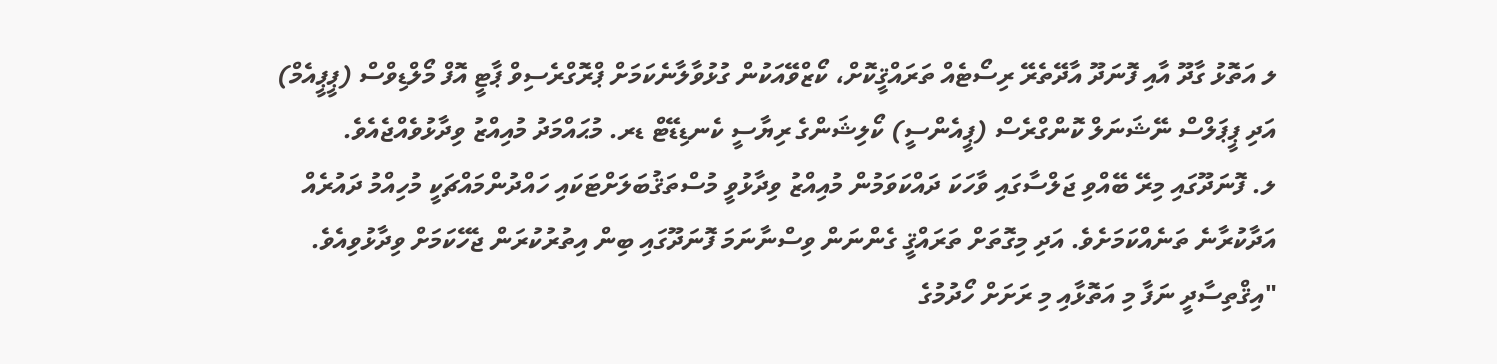ލ އަތޮޅު ގާދޫ އާއި ފޮނަދޫ އާދޭތެރޭ ރިސޯޓެއް ތަރައްޤީކޮށް، ކޯޒްވޭއަކުން ގުޅުވާލާނެކަމަށް ޕްރޮގްރެސިވް ޕާޓީ އޮފް މޯލްޑިވްސް (ޕީޕީއެމް) އަދި ޕީޕަލްސް ނޭޝަނަލް ކޮންގްރެސް (ޕީއެންސީ) ކޯލިޝަންގެ ރިޔާސީ ކެނޑިޑޭޓް ޑރ. މުޙައްމަދު މުއިއްޒު ވިދާޅުވެއްޖެއެވެ.
ލ. ފޮނަދޫގައި މިރޭ ބޭއްވި ޖަލްސާގައި ވާހަކަ ދައްކަވަމުން މުއިއްޒު ވިދާޅުވީ މުސްތަޤުބަލަށްޓަކައި ހައްދުންމައްޗަކީ މުހިއްމު ދައުރެއް އަދާކުރާނެ ތަނެއްކަމަށެވެ. އަދި މިގޮތަށް ތަރައްޤީ ގެންނަން ވިސްނާނަމަ ފޮނަދޫގައި ބިން އިތުރުކުރަން ޖެހޭކަމަށް ވިދާޅުވިއެވެ.
"އިޤްތިސާދީ ނަފާ މި އަތޮޅާއި މި ރަށަށް ހޯދުމުގެ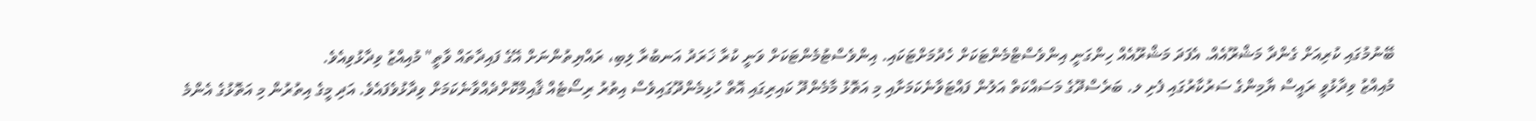ބޭނުމުގައި ކުރިއަށް ގެންދާ މަޝްރޫއެއް. އެފަދަ މަޝްރޫއެއް ހިންގަނީ އިންވެސްޓްމެންޓަކަށް ހެދުމަށްޓަކައި. އިންވެސްޓުމެންޓަކަށް ވަނީ ކުރާ ޚަރަދު އަނބުރާ ލިބި، ރައްޔިތުންނަށް އޭގެ ފައިދާތައް ވާތީ" މުއިއްޒު ވިދާޅުވިއެވެ.
މުއިއްޒު ވިދާޅުވީ ރައީސް ޔާމިންގެ ސަރުކާރުގައި ފެށި ލ. ބަރެސްދޫގެ މަސައްކަތް އަލުން ފައްޓަވާނެކަމަށާއި މި އަތޮޅު މާމެންދޫ ކައިރިގައި އޮތް ހުޅިމެންދޫގައިވެސް އިތުރު ރިސޯޓެއް ޤާއިމްކޮށްދެއްވާނެކަމަށް ވިދާޅުވެފައެވެ. އަދި މީގެ އިތުރުން މި އަތޮޅުގެ އެންމެ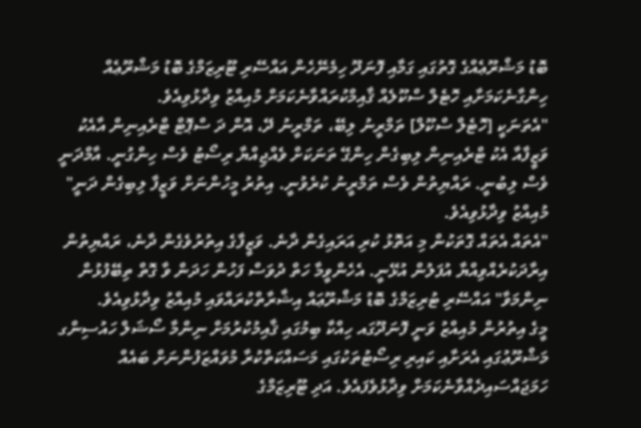ބޮޑު މަޝްރޫޢެއްގެ ގޮތުގައި ގަމާއި ފޮނަދޫ ހިމެނޭހެން އައްސޭރި ޓޫރިޒަމްގެ ބޮޑު މަޝްރޫޢެއް ހިންގާނެކަމަށާއި ހޮޓެލް ސްކޫލެއް ޤާއިމްކުރައްވާނެކަމަށް މުއިއްޒު ވިދާޅުވިއެވެ.
"އެތަނަކީ [ހޮޓެލް ސްކޫލް] ތަމްރީނު ލިބޭ، ތަމްރީނު ދޭ، އޮން ދަ ސްޕޮޓް ޓްރެއިނިން އާއެކު ވަޒީފާއާ އެކު ޓްރެއިނިން ލިބިގެން ހިންގޭ ތަނަކަށް ވެއްޖިއްޔާ ރިސޯޓު ވެސް ހިންގުނީ. އާމްދަނީ ވެސް ލިބުނީ. ރައްޔިތުން ވެސް ތަމްރީނު ކުރެވުނީ. އިތުރު މީހުންނަށް ވަޒީފާ ލިބިގެން ދަނީ" މުއިއްޒު ވިދާޅުވިއެވެ.
"އެތައް އެތައް ގޮތަކުން މި އަތޮޅު ކުރި އަރައިގެން ދާނެ. ވަޒީފާގެ އިތުރުވެގެން ދާނެ، ރައްޔިތުން އިރާދަކުރެއްވިއްޔާ އުފަލުން އުޅޭނީ. އެހެންވީމާ ހަތް ދުވަސް ފަހުން ހަދަން ވާ ގޮތް ތިބޭފުޅުން ނިންމަވާ" އައްސޭރި ޓުރިޒަމްގެ ބޮޑު މަޝްރޫޢައް އިޝާރާތްކުރައްވައި މުއިއްޒު ވިދާޅުވިއެވެ.
މީގެ އިތުރުން މުއިއްޒު ވަނީ ފޮނަދޫގައ ހިއްކާ ބިމުގައި ޤާއިމުކުރުމަށް ނިންމާ ސޯޝަލް ހައުސިންގ މަޝްރޫޢުގައި އެރަށާއި ކައިރި ރިސޯޓުތަކުގައި މަސައްކަތްކުރާ މުވައްޒަފުންނަށް ބައެއް ހަމަޖައްސައިދެއްވާނެކަމަށް ވިދާޅުވެފައެވެ. އަދި ޓޫރިޒަމްގެ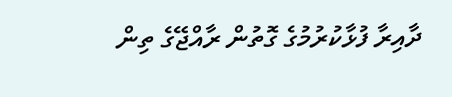ދާއިރާ ފުޅާކުރުމުގެ ގޮތުން ރާއްޖޭގެ ތިން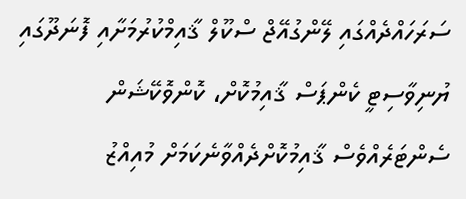ސަރަހައްދެއްގައި ލޭންގުއޭޖް ސްކޫލް ޤާއިމްކުރުމަށާއި ފޮނަދޫގައި ޔުނިވާސިޓީ ކެންޕަސް ޤާއިމުކޮށް، ކޮންވޮކޭޝަން ސެންޓަރެއްވެސް ޤާއިމުކޮށްދެއްވާނެކަމަށް މުއިއްޒު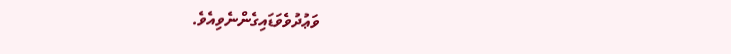ވަޢުދުވެވަޑައިގެންނެވިއެވެ.